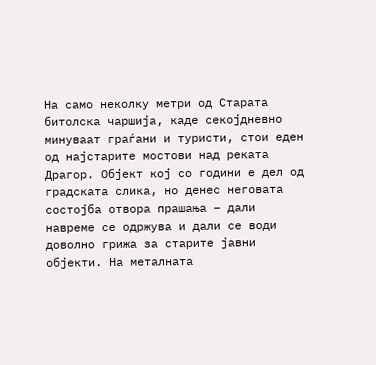На само неколку метри од Старата битолска чаршија, каде секојдневно минуваат граѓани и туристи, стои еден од најстарите мостови над реката Драгор. Објект кој со години е дел од градската слика, но денес неговата состојба отвора прашања – дали навреме се одржува и дали се води доволно грижа за старите јавни објекти. На металната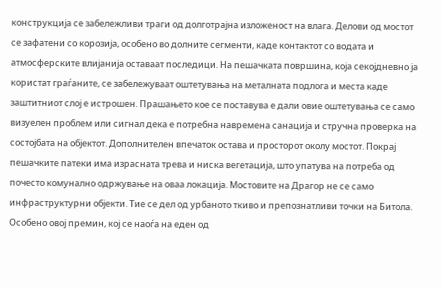конструкција се забележливи траги од долготрајна изложеност на влага. Делови од мостот се зафатени со корозија, особено во долните сегменти, каде контактот со водата и атмосферските влијанија оставаат последици. На пешачката површина, која секојдневно ја користат граѓаните, се забележуваат оштетувања на металната подлога и места каде заштитниот слој е истрошен. Прашањето кое се поставува е дали овие оштетувања се само визуелен проблем или сигнал дека е потребна навремена санација и стручна проверка на состојбата на објектот. Дополнителен впечаток остава и просторот околу мостот. Покрај пешачките патеки има израсната трева и ниска вегетација, што упатува на потреба од почесто комунално одржување на оваа локација. Мостовите на Драгор не се само инфраструктурни објекти. Тие се дел од урбаното ткиво и препознатливи точки на Битола. Особено овој премин, кој се наоѓа на еден од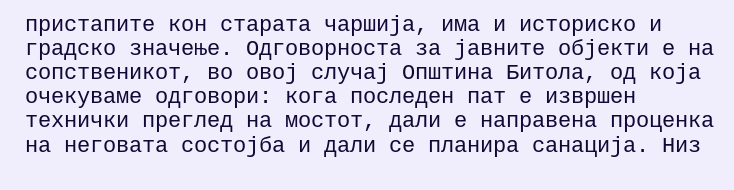пристапите кон старата чаршија, има и историско и градско значење. Одговорноста за јавните објекти е на сопственикот, во овој случај Општина Битола, од која очекуваме одговори: кога последен пат е извршен технички преглед на мостот, дали е направена проценка на неговата состојба и дали се планира санација. Низ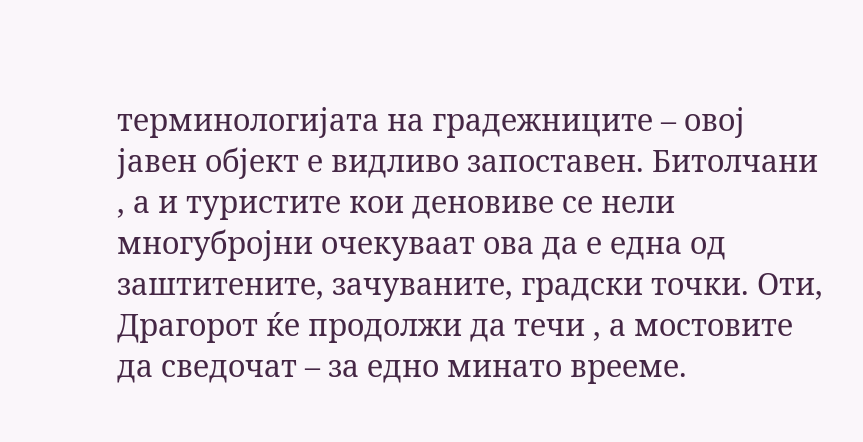терминологијата на градежниците – овој јавен објект е видливо запоставен. Битолчани , а и туристите кои деновиве се нели многубројни очекуваат ова да е една од заштитените, зачуваните, градски точки. Оти, Драгорот ќе продолжи да течи , а мостовите да сведочат – за едно минато врееме.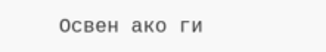Освен ако ги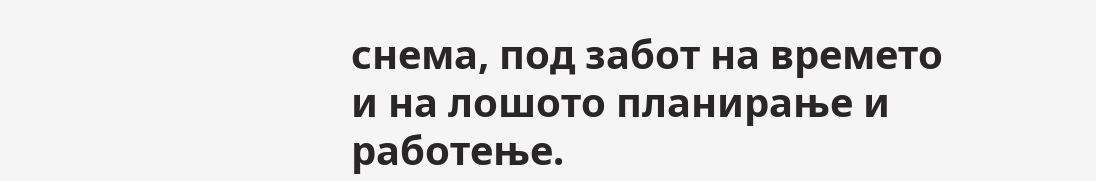снема, под забот на времето и на лошото планирање и работење.